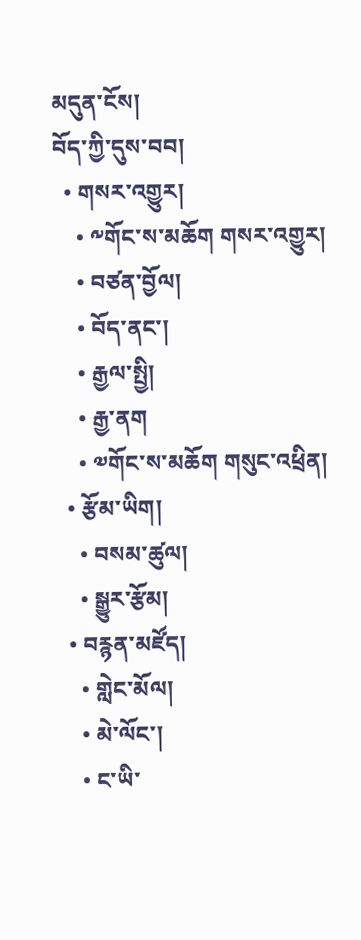མདུན་ངོས།
བོད་ཀྱི་དུས་བབ།
  • གསར་འགྱུར།
    • ༸གོང་ས་མཆོག གསར་འགྱུར།
    • བཙན་བྱོལ།
    • བོད་ནང་།
    • རྒྱལ་སྤྱི།
    • རྒྱ་ནག
    • ༧གོང་ས་མཆོག གསུང་འཕྲིན།
  • རྩོམ་ཡིག།
    • བསམ་ཚུལ།
    • སྒྱུར་རྩོམ།
  • བརྙན་མཛོད།
    • གླེང་མོལ།
    • མེ་ལོང་།
    • ང་ཡི་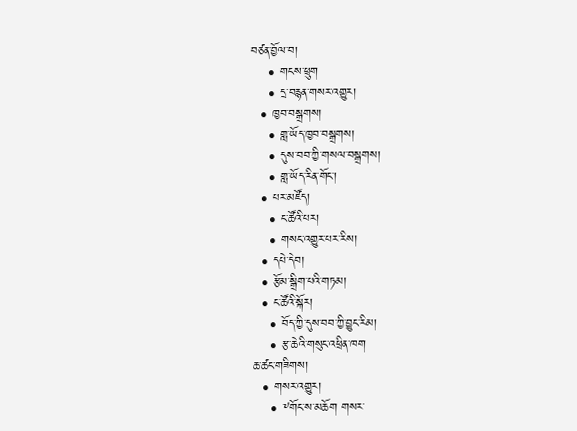བཙན་བྱོལ་བ།
    • གངས་ཕྲུག
    • དྲ་བརྙན་གསར་འགྱུར།
  • ཁྱབ་བསྒྲགས།
    • གླ་ཡོད་ཁྱབ་བསྒྲགས།
    • དུས་བབ་ཀྱི་གསལ་བསྒྲགས།
    • གླ་ཡོད་རིན་གོང་།
  • པར་མཛོད།
    • ང་ཚོའི་པར།
    • གསང་འགྱུར་པར་རིས།
  • དཔེ་དེབ།
  • རྩོམ་སྒྲིག་པའི་གཏམ།
  • ང་ཚོའི་སྐོར།
    • བོད་ཀྱི་དུས་བབ་ཀྱི་བྱུང་རིམ།
    • རྩ་ཆེའི་གསུང་འཕྲིན་ཁག
ཆ་ཚང་གཟིགས།
  • གསར་འགྱུར།
    • ༸གོང་ས་མཆོག གསར་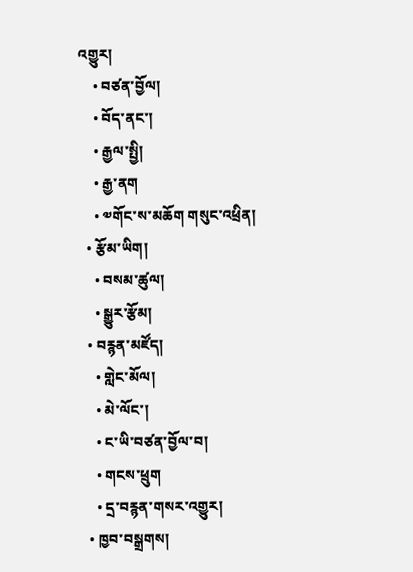འགྱུར།
    • བཙན་བྱོལ།
    • བོད་ནང་།
    • རྒྱལ་སྤྱི།
    • རྒྱ་ནག
    • ༧གོང་ས་མཆོག གསུང་འཕྲིན།
  • རྩོམ་ཡིག།
    • བསམ་ཚུལ།
    • སྒྱུར་རྩོམ།
  • བརྙན་མཛོད།
    • གླེང་མོལ།
    • མེ་ལོང་།
    • ང་ཡི་བཙན་བྱོལ་བ།
    • གངས་ཕྲུག
    • དྲ་བརྙན་གསར་འགྱུར།
  • ཁྱབ་བསྒྲགས།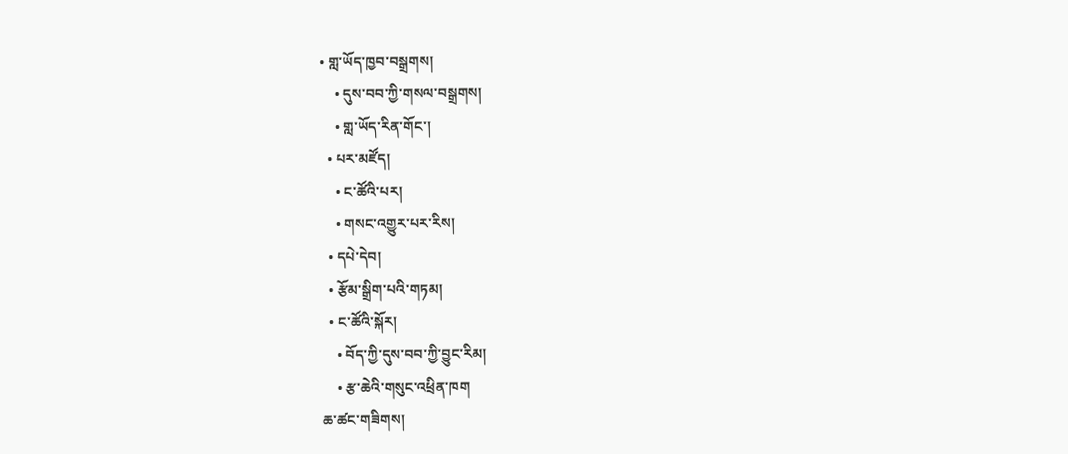• གླ་ཡོད་ཁྱབ་བསྒྲགས།
    • དུས་བབ་ཀྱི་གསལ་བསྒྲགས།
    • གླ་ཡོད་རིན་གོང་།
  • པར་མཛོད།
    • ང་ཚོའི་པར།
    • གསང་འགྱུར་པར་རིས།
  • དཔེ་དེབ།
  • རྩོམ་སྒྲིག་པའི་གཏམ།
  • ང་ཚོའི་སྐོར།
    • བོད་ཀྱི་དུས་བབ་ཀྱི་བྱུང་རིམ།
    • རྩ་ཆེའི་གསུང་འཕྲིན་ཁག
ཆ་ཚང་གཟིགས།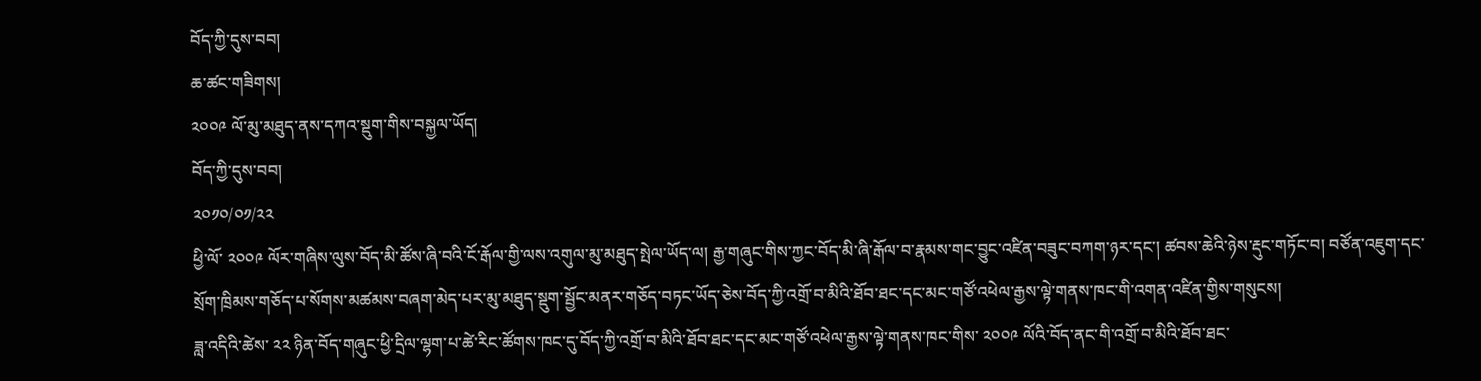བོད་ཀྱི་དུས་བབ།
ཆ་ཚང་གཟིགས།
༢༠༠༩ ལོ་མུ་མཐུད་ནས་དཀའ་སྡུག་གིས་བསྐྱལ་ཡོད།
བོད་ཀྱི་དུས་བབ།
༢༠༡༠/༠༡/༢༢
ཕྱི་ལོ་ ༢༠༠༩ ལོར་གཞིས་ལུས་བོད་མི་ཚོས་ཞི་བའི་ངོ་རྒོལ་གྱི་ལས་འགུལ་མུ་མཐུད་སྤེལ་ཡོད་ལ། རྒྱ་གཞུང་གིས་ཀྱང་བོད་མི་ཞི་རྒོལ་བ་རྣམས་གང་བྱུང་འཛིན་བཟུང་བཀག་ཉར་དང་། ཚབས་ཆེའི་ཉེས་རྡུང་གཏོང་བ། བཙོན་འཇུག་དང་སྲོག་ཁྲིམས་གཅོད་པ་སོགས་མཚམས་བཞག་མེད་པར་མུ་མཐུད་སྡུག་སྦྱོང་མནར་གཅོད་བཏང་ཡོད་ཅེས་བོད་ཀྱི་འགྲོ་བ་མིའི་ཐོབ་ཐང་དང་མང་གཙོ་འཕེལ་རྒྱས་ལྟེ་གནས་ཁང་གི་འགན་འཛིན་གྱིས་གསུངས།
ཟླ་འདིའི་ཚེས་ ༢༢ ཉིན་བོད་གཞུང་ཕྱི་དྲིལ་ལྷག་པ་ཚེ་རིང་ཚོགས་ཁང་དུ་བོད་ཀྱི་འགྲོ་བ་མིའི་ཐོབ་ཐང་དང་མང་གཙོ་འཕེལ་རྒྱས་ལྟེ་གནས་ཁང་གིས་ ༢༠༠༩ ལོའི་བོད་ནང་གི་འགྲོ་བ་མིའི་ཐོབ་ཐང་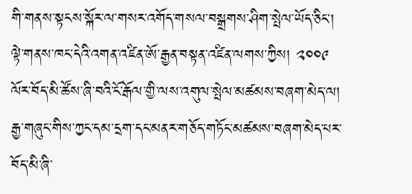གི་གནས་སྟངས་སྐོར་ལ་གསར་འགོད་གསལ་བསྒྲགས་ཤིག་སྤེལ་ཡོད་ཅིང་། ལྟེ་གནས་ཁང་དེའི་འགན་འཛིན་ཨོ་རྒྱན་བསྟན་འཛིན་ལགས་ཀྱིས། ༢༠༠༩ ལོར་བོད་མི་ཚོས་ཞི་བའི་ངོ་རྒོལ་གྱི་ལས་འགུལ་སྤེལ་མཚམས་བཞག་མེད་ལ། རྒྱ་གཞུང་གིས་ཀྱང་དམ་དྲག་དང་མནར་གཅོད་གཏོང་མཚམས་བཞག་མེད་པར་བོད་མི་ཞི་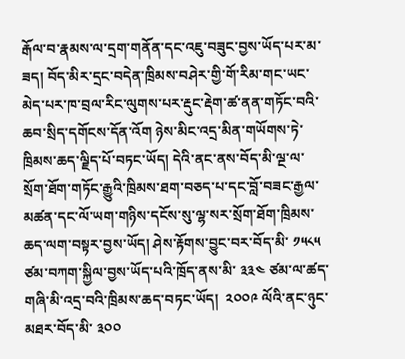རྒོལ་བ་རྣམས་ལ་དྲག་གནོན་དང་འཇུ་བཟུང་བྱས་ཡོད་པར་མ་ཟད། བོད་མིར་དྲང་བདེན་ཁྲིམས་བཤེར་གྱི་གོ་རིམ་གང་ཡང་མེད་པར་ཁ་བྲལ་རིང་ལུགས་པར་རྡུང་རྡེག་ཚ་ནན་གཏོང་བའི་ཆབ་སྲིད་དགོངས་དོན་འོག ཉེས་མིང་འདྲ་མིན་གཡོགས་ཏེ་ཁྲིམས་ཆད་ལྗིད་པོ་བཏང་ཡོད། དེའི་ནང་ནས་བོད་མི་ལྔ་ལ་སྲོག་ཐོག་གཏོང་རྒྱུའི་ཁྲིམས་ཐག་བཅད་པ་དང་བློ་བཟང་རྒྱལ་མཚན་དང་ལོ་ཡག་གཉིས་དངོས་སུ་ལྷ་སར་སྲོག་ཐོག་ཁྲིམས་ཆད་ལག་བསྟར་བྱས་ཡོད། ཤེས་རྟོགས་བྱུང་བར་བོད་མི་ ༡༥༨༥ ཙམ་བཀག་སྐྱིལ་བྱས་ཡོད་པའི་ཁྲོད་ནས་མི་ ༣༣༤ ཙམ་ལ་ཚད་གཞི་མི་འདྲ་བའི་ཁྲིམས་ཆད་བཏང་ཡོད།  ༢༠༠༩ ལོའི་ནང་ཉུང་མཐར་བོད་མི་ ༣༠༠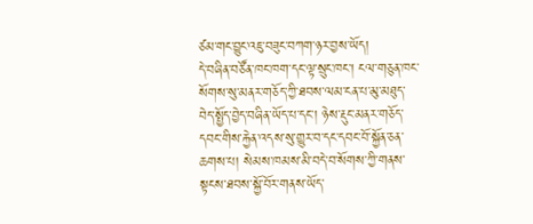ཙམ་གང་བྱུང་འཇུ་བཟུང་བཀག་ཉར་བྱས་ཡོད།
དེ་བཞིན་བཙོན་ཁང་ཁག་དང་ལྟ་སྲུང་ཁང་། ངལ་གཅུན་ཁང་སོགས་སུ་མནར་གཅོད་ཀྱི་ཐབས་ལམ་ངན་པ་མུ་མཐུད་བེད་སྤྱོད་བྱེད་བཞིན་ཡོད་པ་དང་། ཉེས་རྡུང་མནར་གཅོད་དབང་གིས་རྐྱེན་འདས་སུ་གྱུར་བ་དང་དབང་བོ་སྐྱོན་ཅན་ཆགས་པ། སེམས་ཁམས་མི་བདེ་བ་སོགས་ཀྱི་གནས་སྟངས་ཐབས་སྐྱོ་བོར་གནས་ཡོད་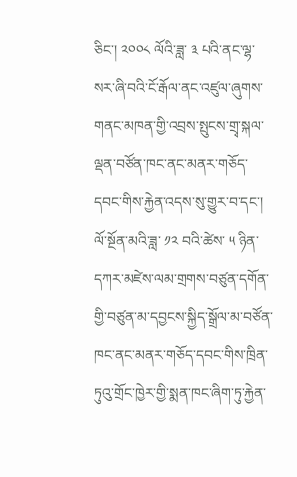ཅིང་། ༢༠༠༨ ལོའི་ཟླ་ ༣ པའི་ནང་ལྷ་སར་ཞི་བའི་ངོ་རྒོལ་ནང་འཛུལ་ཞུགས་གནང་མཁན་གྱི་འབྲས་སྤུངས་གྲྭ་སྐལ་ལྡན་བཙོན་ཁང་ནང་མནར་གཅོད་དབང་གིས་རྐྱེན་འདས་སུ་གྱུར་བ་དང་། ལོ་སྔོན་མའི་ཟླ་ ༡༢ བའི་ཚེས་ ༥ ཉིན་དཀར་མཛེས་ལམ་གྲགས་བཙུན་དགོན་གྱི་བཙུན་མ་དབྱངས་སྐྱིད་སྒྲོལ་མ་བཙོན་ཁང་ནང་མནར་གཅོད་དབང་གིས་ཁྲིན་ཏུའུ་གྲོང་ཁྱེར་གྱི་སྨན་ཁང་ཞིག་ཏུ་རྐྱེན་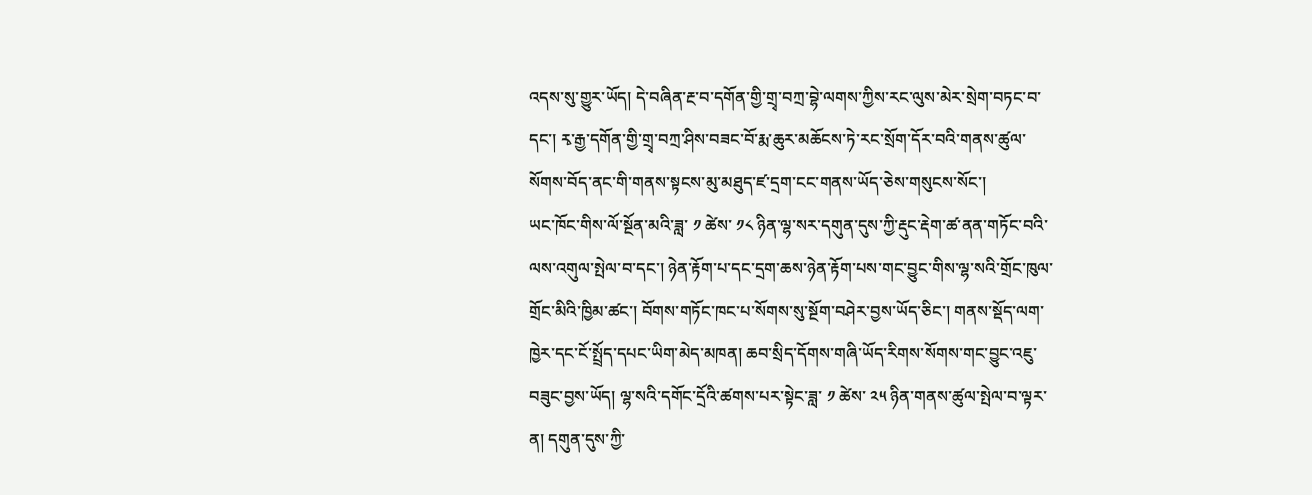འདས་སུ་གྱུར་ཡོད། དེ་བཞིན་རྔ་བ་དགོན་གྱི་གྲྭ་བཀྲ་བྷེ་ལགས་ཀྱིས་རང་ལུས་མེར་སྲེག་བཏང་བ་དང་། རྭ་རྒྱ་དགོན་གྱི་གྲྭ་བཀྲ་ཤིས་བཟང་བོ་རྨ་ཆུར་མཆོངས་ཏེ་རང་སྲོག་དོར་བའི་གནས་ཚུལ་སོགས་བོད་ནང་གི་གནས་སྟངས་མུ་མཐུད་ཛ་དྲག་ངང་གནས་ཡོད་ཅེས་གསུངས་སོང་།
ཡང་ཁོང་གིས་ལོ་སྔོན་མའི་ཟླ་ ༡ ཚེས་ ༡༨ ཉིན་ལྷ་སར་དགུན་དུས་ཀྱི་རྡུང་རྡེག་ཚ་ནན་གཏོང་བའི་ལས་འགུལ་སྤེལ་བ་དང་། ཉེན་རྟོག་པ་དང་དྲག་ཆས་ཉེན་རྟོག་པས་གང་བྱུང་གིས་ལྷ་སའི་གྲོང་ཁུལ་གྲོང་མིའི་ཁྱིམ་ཚང་། བོགས་གཏོང་ཁང་པ་སོགས་སུ་སྔོག་བཤེར་བྱས་ཡོད་ཅིང་། གནས་སྡོད་ལག་ཁྱེར་དང་ངོ་སྤྲོད་དཔང་ཡིག་མེད་མཁན། ཆབ་སྲིད་དོགས་གཞི་ཡོད་རིགས་སོགས་གང་བྱུང་འཇུ་བཟུང་བྱས་ཡོད། ལྷ་སའི་དགོང་དྲོའི་ཚགས་པར་སྟེང་ཟླ་ ༡ ཚེས་ ༢༥ ཉིན་གནས་ཚུལ་སྤེལ་བ་ལྟར་ན། དགུན་དུས་ཀྱི་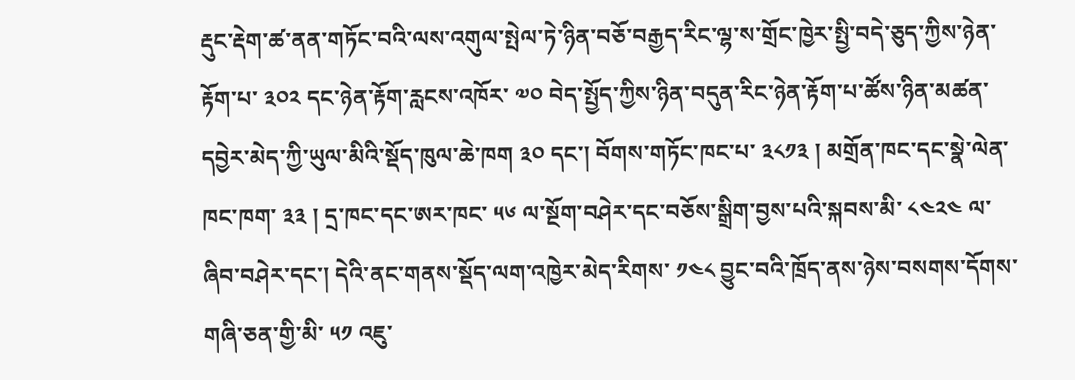རྡུང་རྡེག་ཚ་ནན་གཏོང་བའི་ལས་འགུལ་སྤེལ་ཏེ་ཉིན་བཅོ་བརྒྱད་རིང་ལྷ་ས་གྲོང་ཁྱེར་སྤྱི་བདེ་ཅུད་ཀྱིས་ཉེན་རྟོག་པ་ ༣༠༢ དང་ཉེན་རྟོག་རླངས་འཁོར་ ༧༠ བེད་སྤྱོད་ཀྱིས་ཉིན་བདུན་རིང་ཉེན་རྟོག་པ་ཚོས་ཉིན་མཚན་དབྱེར་མེད་ཀྱི་ཡུལ་མིའི་སྡོད་ཁུལ་ཆེ་ཁག ༣༠ དང་། བོགས་གཏོང་ཁང་པ་ ༣༨༡༣ ། མགྲོན་ཁང་དང་སྣེ་ལེན་ཁང་ཁག་ ༣༣ ། དྲ་ཁང་དང་ཨར་ཁང་ ༥༦ ལ་སྔོག་བཤེར་དང་བཅོས་སྒྲིག་བྱས་པའི་སྐབས་མི་ ༨༤༢༤ ལ་ཞིབ་བཤེར་དང་། དེའི་ནང་གནས་སྡོད་ལག་འཁྱེར་མེད་རིགས་ ༡༤༨ བྱུང་བའི་ཁྲོད་ནས་ཉེས་བསགས་དོགས་གཞི་ཅན་གྱི་མི་ ༥༡ འཇུ་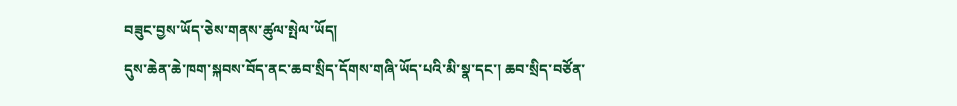བཟུང་བྱས་ཡོད་ཅེས་གནས་ཚུལ་སྤེལ་ཡོད།
དུས་ཆེན་ཆེ་ཁག་སྐབས་བོད་ནང་ཆབ་སྲིད་དོགས་གཞི་ཡོད་པའི་མི་སྣ་དང་། ཆབ་སྲིད་བཙོན་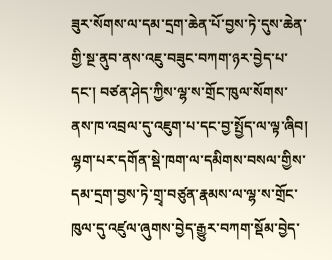ཟུར་སོགས་ལ་དམ་དྲག་ཆེན་པོ་བྱས་ཏེ་དུས་ཆེན་གྱི་སྔ་ནུབ་ནས་འཇུ་བཟུང་བཀག་ཉར་བྱེད་པ་དང་། བཙན་ཤེད་ཀྱིས་ལྷ་ས་གྲོང་ཁུལ་སོགས་ནས་ཁ་འབྲལ་དུ་འཇུག་པ་དང་བྱ་སྤྱོད་ལ་ལྟ་ཞིབ། ལྷག་པར་དགོན་སྡེ་ཁག་ལ་དམིགས་བསལ་གྱིས་དམ་དྲག་བྱས་ཏེ་གྲྭ་བཙུན་རྣམས་ལ་ལྷ་ས་གྲོང་ཁུལ་དུ་འཛུལ་ཞུགས་བྱེད་རྒྱུར་བཀག་སྡོམ་བྱེད་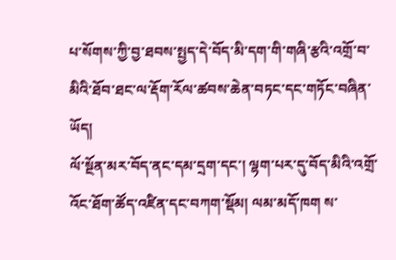པ་སོགས་ཀྱི་བྱ་ཐབས་སྤྱད་དེ་བོད་མི་དག་གི་གཞི་རྩའི་འགྲོ་བ་མིའི་ཐོབ་ཐང་ལ་རྡོག་རོལ་ཚབས་ཆེན་བཏང་དང་གཏོང་བཞིན་ཡོད།
ལོ་སྔོན་མར་བོད་ནང་དམ་དྲག་དང་། ལྷག་པར་དུ་བོད་མིའི་འགྲོ་འོང་ཐོག་ཚོད་འཛིན་དང་བཀག་སྡོམ། ལམ་མདོ་ཁག ས་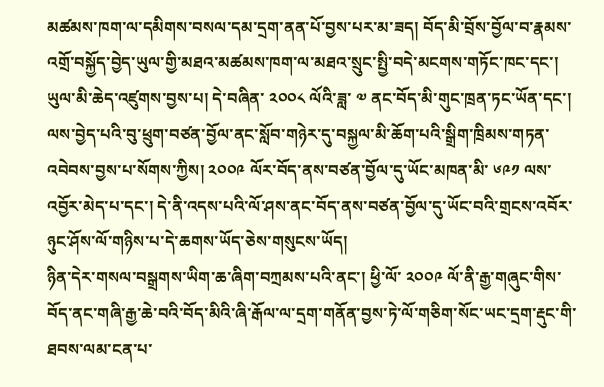མཚམས་ཁག་ལ་དམིགས་བསལ་དམ་དྲག་ནན་པོ་བྱས་པར་མ་ཟད། བོད་མི་བྲོས་བྱོལ་བ་རྣམས་འགྲོ་བསྐྱོད་བྱེད་ཡུལ་གྱི་མཐའ་མཚམས་ཁག་ལ་མཐའ་སྲུང་སྤྱི་བདེ་མངགས་གཏོང་ཁང་དང་། ཡུལ་མི་ཆེད་འཛུགས་བྱས་པ། དེ་བཞིན་ ༢༠༠༨ ལོའི་ཟླ་ ༧ ནང་བོད་མི་གུང་ཁྲན་ཏང་ཡོན་དང་། ལས་བྱེད་པའི་བུ་ཕྲུག་བཙན་བྱོལ་ནང་སློབ་གཉེར་དུ་བསྐྱལ་མི་ཆོག་པའི་སྒྲིག་ཁྲིམས་གཏན་འབེབས་བྱས་པ་སོགས་ཀྱིས། ༢༠༠༩ ལོར་བོད་ནས་བཙན་བྱོལ་དུ་ཡོང་མཁན་མི་ ༦༩༡ ལས་འབྱོར་མེད་པ་དང་། དེ་ནི་འདས་པའི་ལོ་ཤས་ནང་བོད་ནས་བཙན་བྱོལ་དུ་ཡོང་བའི་གྲངས་འབོར་ཉུང་ཤོས་ལོ་གཉིས་པ་དེ་ཆགས་ཡོད་ཅེས་གསུངས་ཡོད།
ཉིན་དེར་གསལ་བསྒྲགས་ཡིག་ཆ་ཞིག་བཀྲམས་པའི་ནང་། ཕྱི་ལོ་ ༢༠༠༩ ལོ་ནི་རྒྱ་གཞུང་གིས་བོད་ནང་གཞི་རྒྱ་ཆེ་བའི་བོད་མིའི་ཞི་རྒོལ་ལ་དྲག་གནོན་བྱས་ཏེ་ལོ་གཅིག་སོང་ཡང་དྲག་རྡུང་གི་ཐབས་ལམ་ངན་པ་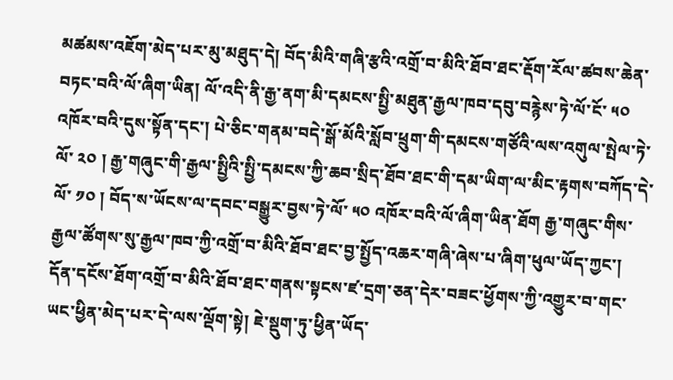མཚམས་འཇོག་མེད་པར་མུ་མཐུད་དེ། བོད་མིའི་གཞི་རྩའི་འགྲོ་བ་མིའི་ཐོབ་ཐང་རྡོག་རོལ་ཚབས་ཆེན་བཏང་བའི་ལོ་ཞིག་ཡིན། ལོ་འདི་ནི་རྒྱ་ནག་མི་དམངས་སྤྱི་མཐུན་རྒྱལ་ཁབ་དབུ་བརྙེས་ཏེ་ལོ་ངོ་ ༥༠ འཁོར་བའི་དུས་སྟོན་དང་། པེ་ཅིང་གནམ་བདེ་སྒོ་མོའི་སློབ་ཕྲུག་གི་དམངས་གཙོའི་ལས་འགུལ་སྤེལ་ཏེ་ལོ་ ༢༠ ། རྒྱ་གཞུང་གི་རྒྱལ་སྤྱིའི་སྤྱི་དམངས་ཀྱི་ཆབ་སྲིད་ཐོབ་ཐང་གི་དམ་ཡིག་ལ་མིང་རྟགས་བཀོད་དེ་ལོ་ ༡༠ ། བོད་ས་ཡོངས་ལ་དབང་བསྒྱུར་བྱས་ཏེ་ལོ་ ༥༠ འཁོར་བའི་ལོ་ཞིག་ཡིན་ཐོག རྒྱ་གཞུང་གིས་རྒྱལ་ཚོགས་སུ་རྒྱལ་ཁབ་ཀྱི་འགྲོ་བ་མིའི་ཐོབ་ཐང་བྱ་སྤྱོད་འཆར་གཞི་ཞེས་པ་ཞིག་ཕུལ་ཡོད་ཀྱང་། དོན་དངོས་ཐོག་འགྲོ་བ་མིའི་ཐོབ་ཐང་གནས་སྟངས་ཛ་དྲག་ཅན་དེར་བཟང་ཕྱོགས་ཀྱི་འགྱུར་བ་གང་ཡང་ཕྱིན་མེད་པར་དེ་ལས་ལྡོག་སྟེ། ཇེ་སྡུག་ཏུ་ཕྱིན་ཡོད་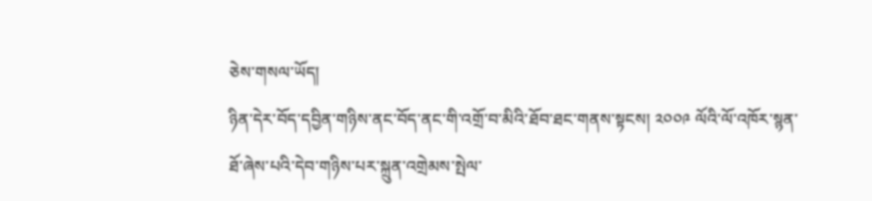ཅེས་གསལ་ཡོད།
ཉིན་དེར་བོད་དབྱིན་གཉིས་ནང་བོད་ནང་གི་འགྲོ་བ་མིའི་ཐོབ་ཐང་གནས་སྟངས། ༢༠༠༩ ལོའི་ལོ་འཁོར་སྙན་ཐོ་ཞེས་པའི་དེབ་གཉིས་པར་སྐྲུན་འགྲེམས་སྤེལ་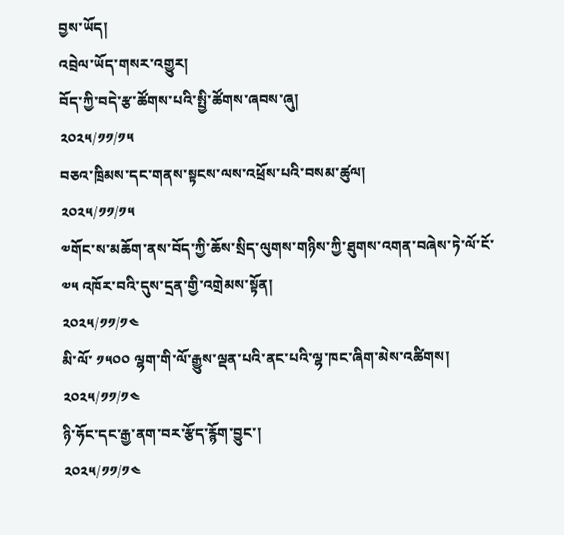བྱས་ཡོད།
འབྲེལ་ཡོད་གསར་འགྱུར།
བོད་ཀྱི་བདེ་རྩ་ཚོགས་པའི་སྤྱི་ཚོགས་ཞབས་ཞུ།
༢༠༢༥/༡༡/༡༥
བཅའ་ཁྲིམས་དང་གནས་སྟངས་ལས་འཕྲོས་པའི་བསམ་ཚུལ།
༢༠༢༥/༡༡/༡༥
༧གོང་ས་མཆོག་ནས་བོད་ཀྱི་ཆོས་སྲིད་ལུགས་གཉིས་ཀྱི་ཐུགས་འགན་བཞེས་ཏེ་ལོ་ངོ་ ༧༥ འཁོར་བའི་དུས་དྲན་གྱི་འགྲེམས་སྟོན།
༢༠༢༥/༡༡/༡༤
མི་ལོ་ ༡༥༠༠ ལྷག་གི་ལོ་རྒྱུས་ལྡན་པའི་ནང་པའི་ལྷ་ཁང་ཞིག་མེས་འཚིགས།
༢༠༢༥/༡༡/༡༤
ཉི་ཧོང་དང་རྒྱ་ནག་བར་རྩོད་རྙོག་བྱུང་།
༢༠༢༥/༡༡/༡༤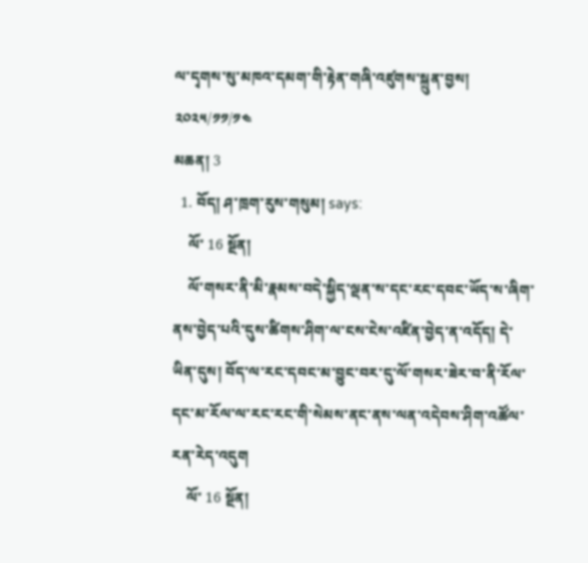ལ་དྭགས་སུ་མཁའ་དམག་གི་རྟེན་གཞི་འཛུགས་སྐྲུན་བྱས།
༢༠༢༥/༡༡/༡༤
མཆན། 3
  1. བོད། ཤ་ཁྲག་རུས་གསུམ། says:
    ལོ་ 16 སྔོན།
    ལོ་གསར་ནི་མི་རྣམས་བདེ་སྐྱིད་ལྡན་ས་དང་རང་དབང་ཡོད་ས་ཞིག་ནས་བྱེད་པའི་དུས་ཚིགས་ཤིག་ལ་ངས་ངེས་འཛིན་བྱེད་ན་འདོད། དེ་ཡིན་དུས། བོད་ལ་རང་དབང་མ་བྱུང་བར་དུ་ལོ་གསར་ཟེར་བ་ནི་རོལ་དང་མ་རོལ་ལ་རང་རང་གི་སེམས་ནང་ནས་ལན་འདེབས་ཤིག་འཚོལ་རན་རེད་འདུག
    ལོ་ 16 སྔོན།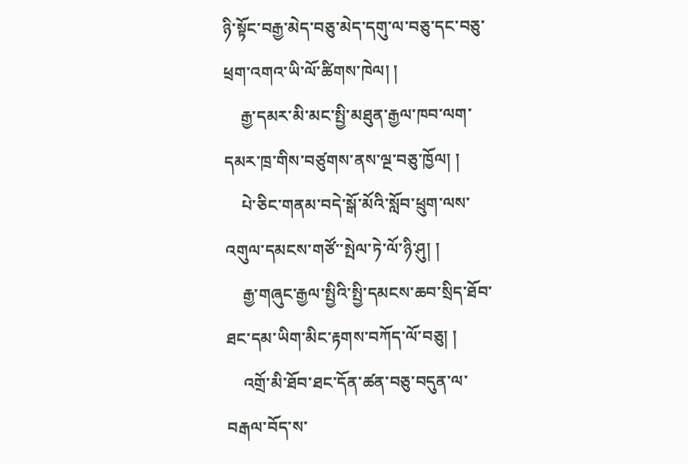ཉི་སྟོང་བརྒྱ་མེད་བཅུ་མེད་དགུ་ལ་བཅུ་དང་བཅུ་ཕྲག་འགའ་ཡི་ལོ་ཚིགས་ཁེལ། །
    རྒྱ་དམར་མི་མང་སྤྱི་མཐུན་རྒྱལ་ཁབ་ལག་དམར་ཁྲ་གིས་བཙུགས་ནས་ལྔ་བཅུ་ཁྱོལ། །
    པེ་ཅིང་གནམ་བདེ་སྒོ་མོའི་སློབ་ཕྲུག་ལས་འགུལ་དམངས་གཙོ་་སྤེལ་ཏེ་ལོ་ཉི་ཤུ། །
    རྒྱ་གཞུང་རྒྱལ་སྤྱིའི་སྤྱི་དམངས་ཆབ་སྲིད་ཐོབ་ཐང་དམ་ཡིག་མིང་རྟགས་བཀོད་ལོ་བཅུ། །
    འགྲོ་མི་ཐོབ་ཐང་དོན་ཚན་བཅུ་བདུན་ལ་བརྒལ་བོད་ས་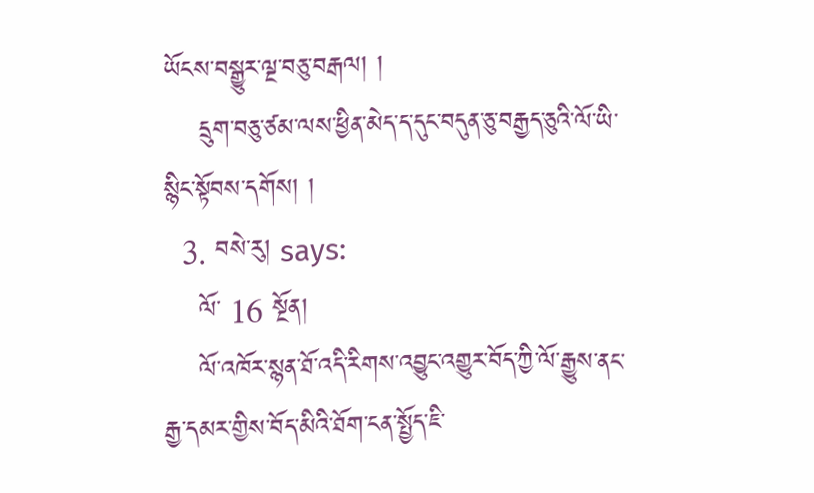ཡོངས་བསྒྱུར་ལྔ་བཅུ་བརྒལ། །
    དྲུག་བཅུ་ཙམ་ལས་ཕྱིན་མེད་ད་དུང་བདུན་ཅུ་བརྒྱད་ཅུའི་ལོ་ཡི་སྙིང་སྟོབས་དགོས། །
  3. བསེ་རུ། says:
    ལོ་ 16 སྔོན།
    ལོ་འཁོར་སྙན་ཐོ་འདི་རིགས་འབྱུང་འགྱུར་བོད་ཀྱི་ལོ་རྒྱུས་ནང་རྒྱ་དམར་གྱིས་བོད་མིའི་ཐོག་ངན་སྤྱོད་ཇི་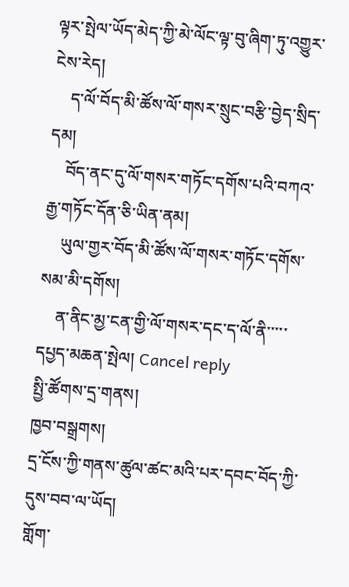ལྟར་སྤེལ་ཡོད་མེད་ཀྱི་མེ་ལོང་ལྟ་བུ་ཞིག་ཏུ་འགྱུར་ངེས་རེད།
    ད་ལོ་བོད་མི་ཚོས་ལོ་གསར་སྲུང་བརྩི་བྱེད་སྲིད་དམ།
    བོད་ནང་དུ་ལོ་གསར་གཏོང་དགོས་པའི་བཀའ་རྒྱ་གཏོང་དོན་ཅི་ཡིན་ནམ།
    ཡུལ་གྱར་བོད་མི་ཚོས་ལོ་གསར་གཏོང་དགོས་སམ་མི་དགོས།
    ན་ནིང་མྱ་ངན་གྱི་ལོ་གསར་དང་ད་ལོ་ནི་་་་་
དཔྱད་མཆན་སྤེལ། Cancel reply
སྤྱི་ཚོགས་དྲ་གནས།
ཁྱབ་བསྒྲགས།
དྲ་ངོས་ཀྱི་གནས་ཚུལ་ཚང་མའི་པར་དབང་བོད་ཀྱི་དུས་བབ་ལ་ཡོད།
གློག་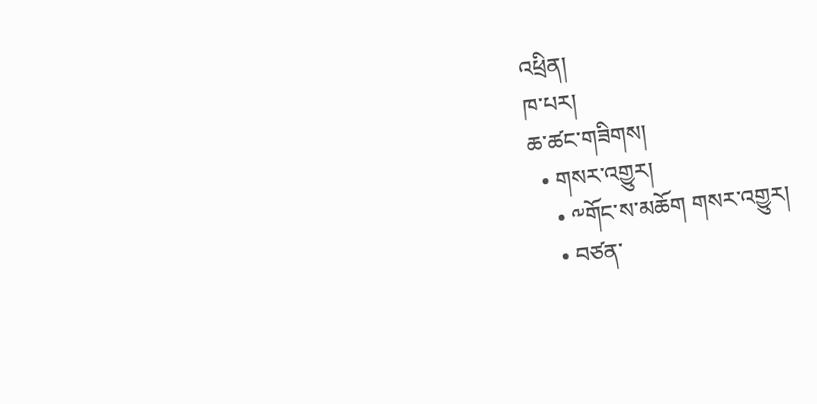འཕྲིན།
ཁ་པར།
ཆ་ཚང་གཟིགས།
  • གསར་འགྱུར།
    • ༸གོང་ས་མཆོག གསར་འགྱུར།
    • བཙན་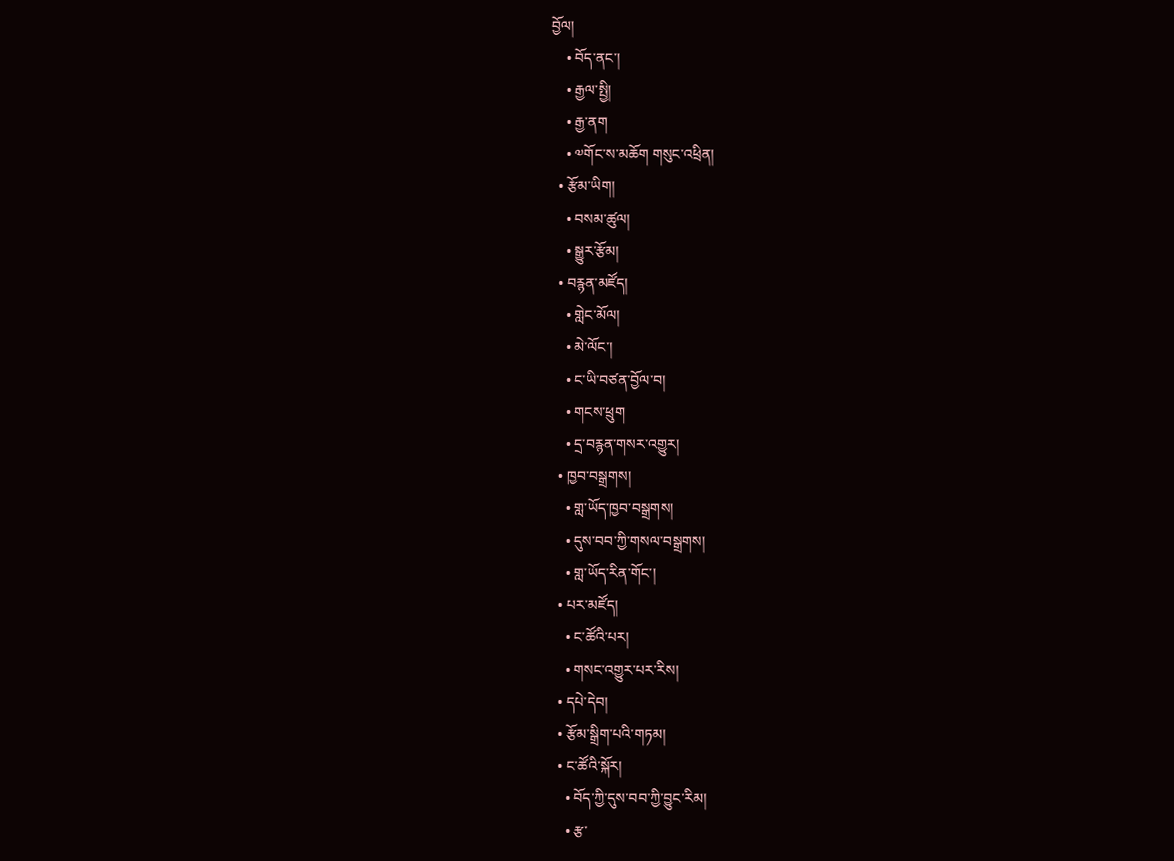བྱོལ།
    • བོད་ནང་།
    • རྒྱལ་སྤྱི།
    • རྒྱ་ནག
    • ༧གོང་ས་མཆོག གསུང་འཕྲིན།
  • རྩོམ་ཡིག།
    • བསམ་ཚུལ།
    • སྒྱུར་རྩོམ།
  • བརྙན་མཛོད།
    • གླེང་མོལ།
    • མེ་ལོང་།
    • ང་ཡི་བཙན་བྱོལ་བ།
    • གངས་ཕྲུག
    • དྲ་བརྙན་གསར་འགྱུར།
  • ཁྱབ་བསྒྲགས།
    • གླ་ཡོད་ཁྱབ་བསྒྲགས།
    • དུས་བབ་ཀྱི་གསལ་བསྒྲགས།
    • གླ་ཡོད་རིན་གོང་།
  • པར་མཛོད།
    • ང་ཚོའི་པར།
    • གསང་འགྱུར་པར་རིས།
  • དཔེ་དེབ།
  • རྩོམ་སྒྲིག་པའི་གཏམ།
  • ང་ཚོའི་སྐོར།
    • བོད་ཀྱི་དུས་བབ་ཀྱི་བྱུང་རིམ།
    • རྩ་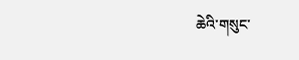ཆེའི་གསུང་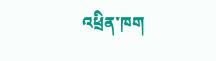འཕྲིན་ཁག